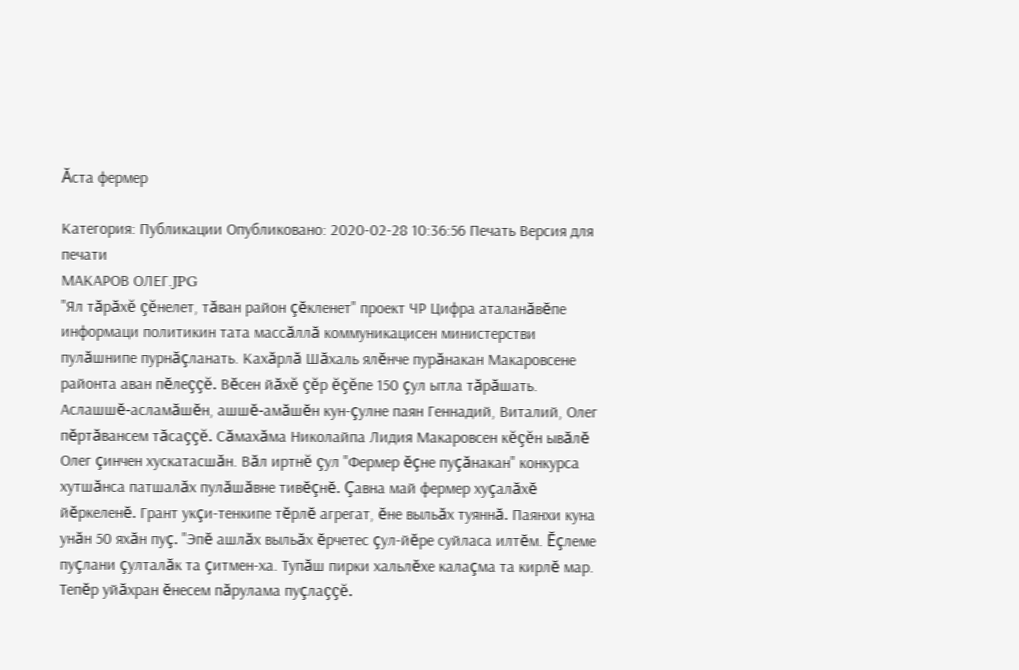Ăста фермер

Категория: Публикации Опубликовано: 2020-02-28 10:36:56 Печать Версия для печати
МАКАРОВ ОЛЕГ.JPG
"Ял тăрăхĕ çĕнелет, тăван район çĕкленет" проект ЧР Цифра аталанăвĕпе информаци политикин тата массăллă коммуникацисен министерстви пулăшнипе пурнăçланать. Кахăрлă Шăхаль ялĕнче пурăнакан Макаровсене районта аван пĕлеççĕ. Вĕсен йăхĕ çĕр ĕçĕпе 150 çул ытла тăрăшать. Аслашшĕ-асламăшĕн, ашшĕ-амăшĕн кун-çулне паян Геннадий, Виталий, Олег пĕртăвансем тăсаççĕ. Сăмахăма Николайпа Лидия Макаровсен кĕçĕн ывăлĕ Олег çинчен хускатасшăн. Вăл иртнĕ çул "Фермер ĕçне пуçăнакан" конкурса хутшăнса патшалăх пулăшăвне тивĕçнĕ. Çавна май фермер хуçалăхĕ йĕркеленĕ. Грант укçи-тенкипе тĕрлĕ агрегат, ĕне выльăх туяннă. Паянхи куна унăн 50 яхăн пуç. "Эпĕ ашлăх выльăх ĕрчетес çул-йĕре суйласа илтĕм. Ĕçлеме пуçлани çулталăк та çитмен-ха. Тупăш пирки хальлĕхе калаçма та кирлĕ мар. Тепĕр уйăхран ĕнесем пăрулама пуçлаççĕ.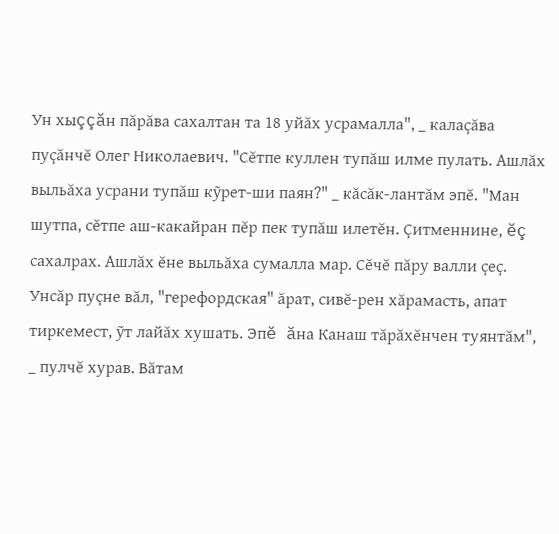Ун хыççăн пăрăва сахалтан та 18 уйăх усрамалла", _ калаçăва пуçăнчĕ Олег Николаевич. "Сĕтпе куллен тупăш илме пулать. Ашлăх выльăха усрани тупăш кỹрет-ши паян?" _ кăсăк-лантăм эпĕ. "Ман шутпа, сĕтпе аш-какайран пĕр пек тупăш илетĕн. Çитменнине, ĕç сахалрах. Ашлăх ĕне выльăха сумалла мар. Сĕчĕ пăру валли çеç. Унсăр пуçне вăл, "герефордская" ăрат, сивĕ-рен хăрамасть, апат тиркемест, ỹт лайăх хушать. Эпĕ ăна Канаш тăрăхĕнчен туянтăм", _ пулчĕ хурав. Вăтам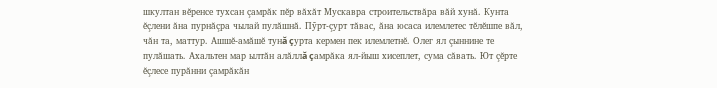шкултан вĕренсе тухсан çамрăк пĕр вăхăт Мускавра строительствăра вăй хунă. Кунта ĕçлени ăна пурнăçра чылай пулăшнă. Пỹрт-çурт тăвас, ăна юсаса илемлетес тĕлĕшпе вăл, чăн та, маттур. Ашшĕ-амăшĕ тунă çурта кермен пек илемлетнĕ. Олег ял çыннине те пулăшать. Ахальтен мар ылтăн алăллă çамрăка ял-йыш хисеплет, сума сăвать. Ют çĕрте ĕçлесе пурăнни çамрăкăн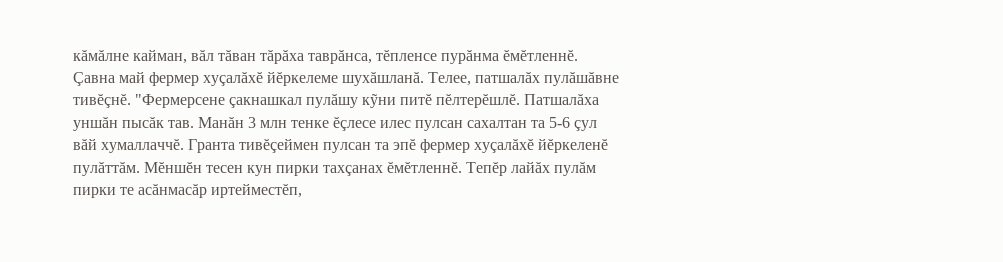кăмăлне кайман, вăл тăван тăрăха таврăнса, тĕпленсе пурăнма ĕмĕтленнĕ. Çавна май фермер хуçалăхĕ йĕркелеме шухăшланă. Телее, патшалăх пулăшăвне тивĕçнĕ. "Фермерсене çакнашкал пулăшу кỹни питĕ пĕлтерĕшлĕ. Патшалăха уншăн пысăк тав. Манăн 3 млн тенке ĕçлесе илес пулсан сахалтан та 5-6 çул вăй хумаллаччĕ. Гранта тивĕçеймен пулсан та эпĕ фермер хуçалăхĕ йĕркеленĕ пулăттăм. Мĕншĕн тесен кун пирки тахçанах ĕмĕтленнĕ. Тепĕр лайăх пулăм пирки те асăнмасăр иртейместĕп,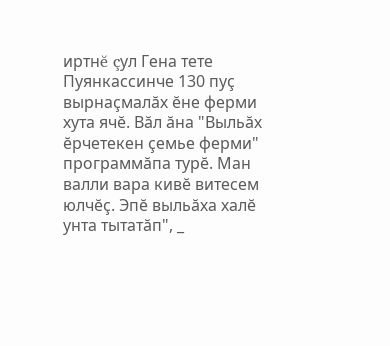иртнĕ çул Гена тете Пуянкассинче 130 пуç вырнаçмалăх ĕне ферми хута ячĕ. Вăл ăна "Выльăх ĕрчетекен çемье ферми" программăпа турĕ. Ман валли вара кивĕ витесем юлчĕç. Эпĕ выльăха халĕ унта тытатăп", _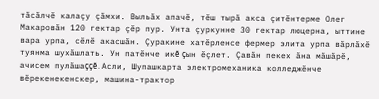тăсăлчĕ калаçу çăмхи. Выльăх апачĕ, тĕш тырă акса çитĕнтерме Олег Макаровăн 120 гектар çĕр пур. Унта çуркунне 30 гектар люцерна, ыттине вара урпа, сĕлĕ акасшăн. Çуракине хатĕрленсе фермер элита урпа вăрлăхĕ туянма шухăшлать. Ун патĕнче икĕ çын ĕçлет. Çавăн пекех ăна мăшăрĕ, ачисем пулăшаççĕ. Асли, Шупашкарта электромеханика колледжĕнче вĕрекенекенскер, машина-трактор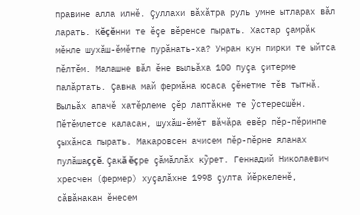правине алла илнĕ. Çуллахи вăхăтра руль умне ытларах вăл ларать. Кĕçĕнни те ĕçе вĕренсе пырать. Хастар çамрăк мĕнле шухăш-ĕмĕтпе пурăнать-ха? Унран кун пирки те ыйтса пĕлтĕм. Малашне вăл ĕне выльăха 100 пуçа çитерме палăртать. Çавна май фермăна юсаса çĕнетме тĕв тытнă. Выльăх апачĕ хатĕрлеме çĕр лаптăкне те ỹстересшĕн. Пĕтĕмлетсе каласан, шухăш-ĕмĕт вăчăра евĕр пĕр-пĕринпе çыхăнса пырать. Макаровсен ачисем пĕр-пĕрне яланах пулăшаççĕ. Çакă ĕçре çăмăллăх кỹрет. Геннадий Николаевич хресчен (фермер) хуçалăхне 1998 çулта йĕркеленĕ, сăвăнакан ĕнесем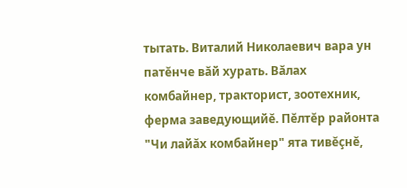тытать. Виталий Николаевич вара ун патĕнче вăй хурать. Вăлах комбайнер, тракторист, зоотехник, ферма заведующийĕ. Пĕлтĕр районта "Чи лайăх комбайнер" ята тивĕçнĕ,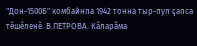"Дон-1500Б" комбайнпа 1942 тонна тыр-пул çапса тĕшĕленĕ. В.ПЕТРОВА. Кăларăма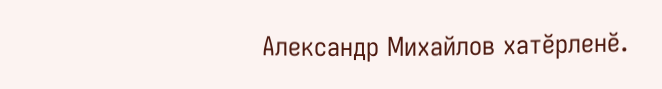Александр Михайлов хатĕрленĕ.